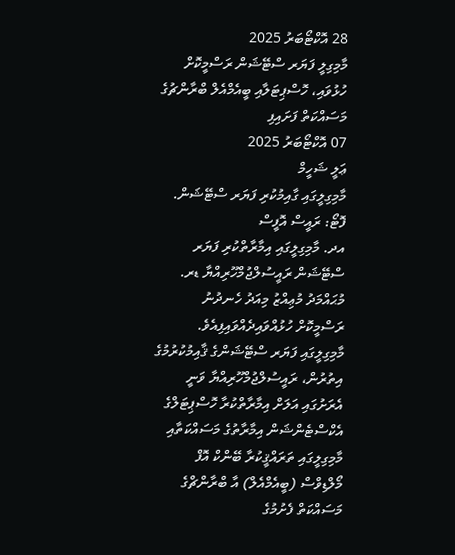28 އޮކްޓޯބަރު 2025
މާމިގިލީ ފަޔަރ ސްޓޭޝަން ރަސްމީކޮށް ހުޅުވައި، ހޮސްޕިޓަލާއި ބީއެމްއެލް ބްރާންޗުގެ މަސައްކަތް ފަށައިފި
07 އޮކްޓޯބަރު 2025
ޢަލީ ޝަހީމް
މާމިގިލީގައި ގާއިމުކުރި ފަޔަރ ސްޓޭޝަން. ފޮޓޯ: ރައީސް އޮފީސް
އދ. މާމިގިލީގައި އިމާރާތްކުރި ފަޔަރ ސްޓޭޝަން ރައީސުލްޖުމްހޫރިއްޔާ ޑރ. މުޙައްމަދު މުޢިއްޒު މިއަދު ހެނދުނު ރަސްމީކޮށް ހުޅުއްވައިދެއްވައިފިއެވެ.
މާމިގިލީގައި ފަޔަރ ސްޓޭޝަންގެ ޤާއިމުކުރުމުގެ އިތުރުން، ރައީސުލްޖުމްހޫރިއްޔާ ވަނީ އެރަށުގައި އަލަށް އިމާރާތްކުރާ ހޮސްޕިޓަލްގެ އެކްސްޓެންޝަން އިމާރާތުގެ މަސައްކަތާއި މާމިގިލީގައި ތަރައްޤީކުރާ ބޭންކް އޮފް މޯލްޑިވްސް (ބީއެމްއެލް) އާ ބްރާންޗްގެ މަސައްކަތް ފެށުމުގެ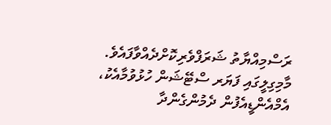ރަސްމިއްޔާތު ޝަރަފްވެރިކޮށްދެއްވާފައެވެ.
މާމިގިލީގައި ފަޔަރ ސްޓޭޝަން ހުޅުވުމާއެކު، އެމްއެންޑީއެފުން ދެމުންގެންދާ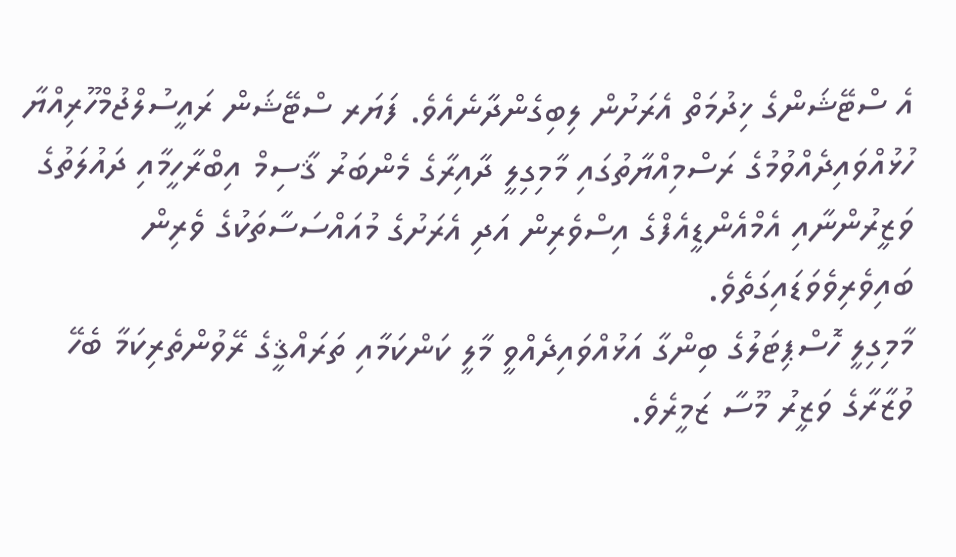އެ ސްޓޭޝަންގެ ޚިދުމަތް އެރަށުން ލިބިގެންދާނެއެވެ. ފަޔަރ ސްޓޭޝަން ރައީސުލްޖުމްހޫރިއްޔާ ހުޅުއްވައިދެއްވުމުގެ ރަސްމިއްޔާތުގައި މާމިގިލީ ދާއިރާގެ މެންބަރު ޤާސިމް އިބްރާހީމާއި ދައުލަތުގެ ވަޒީރުންނާއި އެމްއެންޑީއެފްގެ އިސްވެރިން އަދި އެރަށުގެ މުއައްސަސާތަކުގެ ވެރިން ބައިވެރިވެވަޑައިގަތެވެ.
މާމިގިލީ ހޮސްޕިޓަލުގެ ބިންގާ އަޅުއްވައިދެއްވީ މާލީ ކަންކަމާއި ތަރައްޤީގެ ރޭވުންތެރިކަމާ ބެހޭ ވުޒާރާގެ ވަޒީރު މޫސާ ޒަމީރެވެ.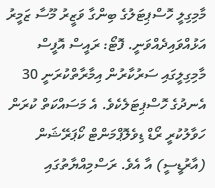މާމިގިލީ ހޮސްޕިޓަލުގެ ބިންގާ ވަޒީރު މޫސާ ޒަމީރު އަޅުއްވައިދެއްވަނީ. ފޮޓޯ: ރައީސް އޮފީސް
މާމިގިލީގައި ސަރުކާރުން އިމާރާތްކުރަނީ 30 އެނދުގެ ހޮސްޕިޓަލެކެވެ. އެ މަސައްކަތް ކުރަން ހަވާލުކުރީ ރޯޑް ޑިވެލޮޕްމަންޓް ކޯޕަރޭޝަން (އާރުޑީސީ) އާ އެވެ. ރަސްމިއްޔާތުގައި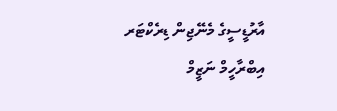އާރުޑީސީގެ މެނޭޖިން ޑިރެކްޓަރ އިބްރާހީމް ނަޒީމް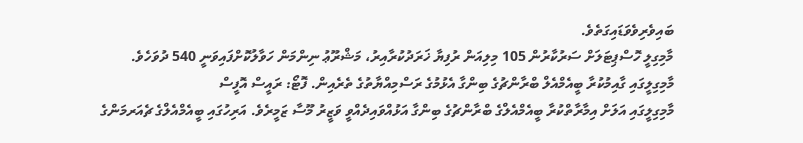ބައިވެރިވެވަޑައިގަތެވެ.
މާމިގިލީ ހޮސްޕިޓަލަށް ސަރުކާރުން 105 މިލިއަން ރުފިޔާ ޚަރަދުކުރާއިރު، މަޝްރޫޢު ނިންމަން ހަވާލުކޮށްފައިވަނީ 540 ދުވަހެވެ.
މާމިގިލީގައި ގާއިމުކުރާ ބީއެމްއެލް ބްރާންޗުގެ ބިންގާ އެޅުމުގެ ރަސްމިއްޔާތުގެ ތެރެއިން. ފޮޓޯ: ރައީސް އޮފީސް
މާމިގިލީގައި އަލަށް އިމާރާތްކުރާ ބީއެމްއެލްގެ ބްރާންޗުގެ ބިންގާ އަޅުއްވައިދެއްވީ ވަޒީރު މޫސާ ޒަމީރެވެ. އަރިހުގައި ބީއެމްއެލްގެ ޗެއަރމަންގެ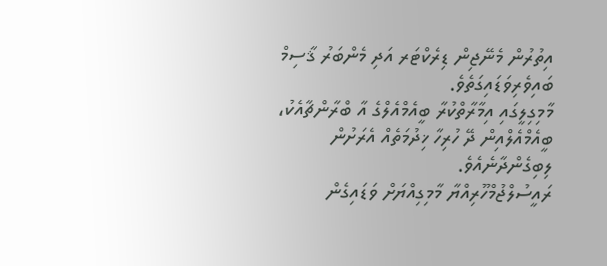އިތުރުން މެނޭޖިން ޑިރެކްޓަރ އަދި މެންބަރު ޤާސިމް ބައިވެރިވަޑައިގަތެވެ.
މާމިގިލީގައި އިމާރާތްކުރާ ބީއެމްއެލްގެ އާ ބްރާންޗާއެކު، ބީއެމްއެލްއިން ދޭ ހުރިހާ ޚިދުމަތެއް އެރަށުން ލިބިގެންދާނެއެވެ.
ރައީސުލްޖުމްހޫރިއްޔާ މާމިގިއްޔަށް ވަޑައިގެން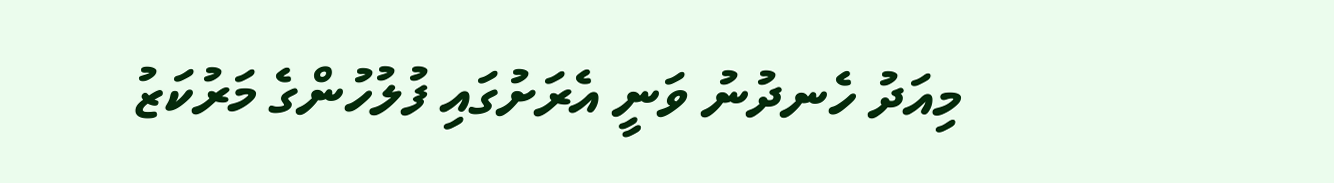މިއަދު ހެނދުނު ވަނީ އެރަށުގައި ފުލުހުންގެ މަރުކަޒު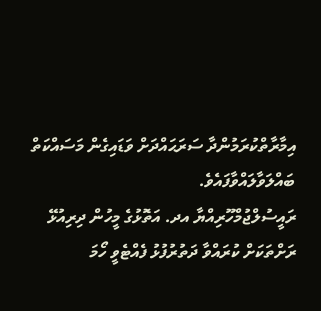އިމާރާތްކުރަމުންދާ ސަރަޙައްދަށް ވަޑައިގެން މަސައްކަތް ބައްލަވާލައްވާފައެވެ.
ރައީސުލްޖުމްހޫރިއްޔާ އދ. އަތޮޅުގެ މީހުން ދިރިއުޅޭ ރަށްތަކަށް ކުރައްވާ ދަތުރުފުޅު ފެއްޓެވީ ހޯމަ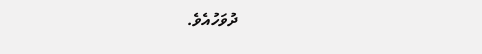ދުވަހުއެވެ.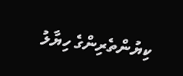ކިޔުންތެރިންގެ ހިޔާލު